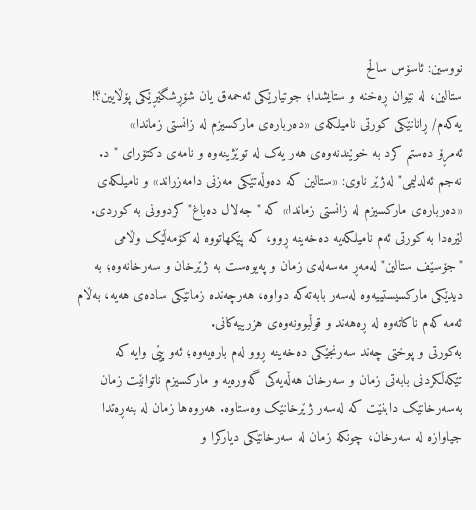نووسین: ئاسۆس ساڵح
ستالین، لە نێوان ڕەخنە و ستایشدا؛ جوتیارێکی ئەحمەق یان شۆڕشگێڕێکی پۆڵایین؟!
یەکەم/ ڕانانێکی کورتی نامیلکەی «دەربارەی مارکسیزم لە زانستی زماندا»
ئەمڕۆ دەستم کرد بە خوێندنەوەی هەر یەک لە توێژینەوە و نامەی دکتۆرای "د. نەجم ئەلدلیمی" لەژێر ناوی: «ستالین کە دەوڵەتێکی مەزنی دامەزراند» و نامیلکەی «دەربارەی مارکسیزم لە زانستی زماندا» کە "جەلال دەباغ" کردوونی بە کوردی. لێرەدا بە کورتی ئەم نامیلکەیە دەخەینە ڕوو، کە پێکهاتووە لە کۆمەڵێک وڵامی "جۆسێف ستالین" لەمەڕ مەسەلەی زمان و پەیوەست بە ژێرخان و سەرخانەوە؛ بە دیدێکی مارکسیستییەوە لەسەر بابەتەکە دواوە، هەرچەندە زمانێکی سادەی هەیە، بەڵام ئەمە کەم ناکاتەوە لە ڕەهەند و قوڵبوونەوەی هزرییەکانی.
بەکورتی و پوختی چەند سەرنجێکی دەخەینە ڕوو لەم بارەیەوە؛ ئەو پێی وایە کە تێکەڵکردنی بابەتی زمان و سەرخان هەڵەیەکی گەورەیە و مارکسیزم ناتوانێت زمان بەسەرخانێک دابنێت کە لەسەر ژێرخانێک وەستاوە. هەروەها زمان لە بنەڕەتدا جیاوازە لە سەرخان، چونکە زمان لە سەرخانێکی دیارکرا و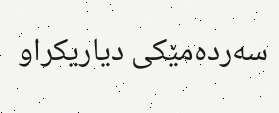سەردەمێکی دیاریکراو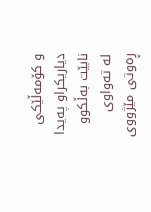و کۆمەڵێکی دیاریکراو پەیدا نابێت بەڵکوو لە تەواوی ڕەوتی مێژووی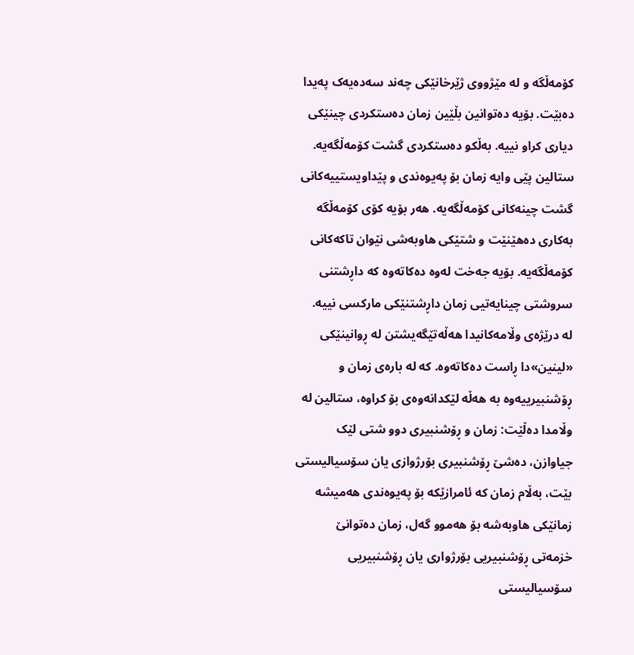کۆمەڵگە و لە مێژووی ژێرخانێکی چەند سەدەیەک پەیدا دەبێت. بۆیە دەتوانین بڵێین زمان دەستکردی چینێکی دیاری کراو نییە. بەڵکو دەستکردی گشت کۆمەڵگەیە.
ستالین پێی وایە زمان بۆ پەیوەندی و پێداویستییەکانی گشت چینەکانی کۆمەڵگەیە. هەر بۆیە کۆی کۆمەڵگە بەکاری دەهێنێت و شتێکی هاوبەشی نێوان تاکەکانی کۆمەڵگەیە. بۆیە جەخت لەوە دەکاتەوە کە داڕشتنی سروشتی چینایەتیی زمان داڕشتنێکی مارکسی نییە.
لە درێژەی وڵامەکانیدا هەڵەتێگەیشتن لە ڕوانینێکی «لینین»دا ڕاست دەکاتەوە. کە لە بارەی زمان و ڕۆشنبیرییەوە بە هەڵە لێکدانەوەی بۆ کراوە، ستالین لە وڵامدا دەڵێت: زمان و ڕۆشنبیری دوو شتی لێک جیاوازن، دەشێ ڕۆشنبیری بۆرژوازی یان سۆسیالیستی بێت، بەڵام زمان کە ئامرازێکە بۆ پەیوەندی هەمیشە زمانێکی هاوبەشە بۆ هەموو گەل، زمان دەتوانێ خزمەتی ڕۆشنبیریی بۆرژواری یان ڕۆشنبیریی سۆسیالیستی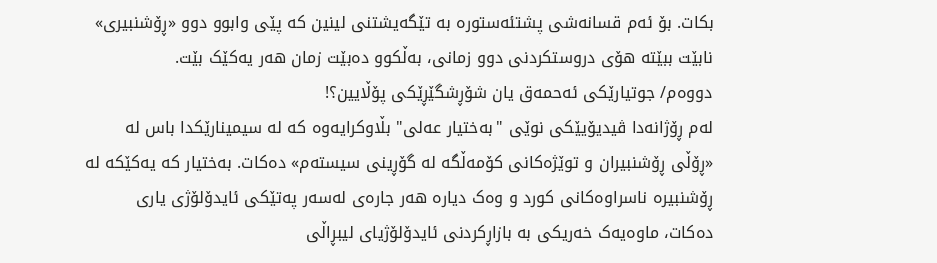بکات. بۆ ئەم قسانەشی پشتئەستورە بە تێگەیشتنی لینین کە پێی وابوو دوو «ڕۆشنبیری» نابێت ببێتە هۆی دروستکردنی دوو زمانی، بەڵکوو دەبێت زمان هەر یەکێک بێت.
دووەم/ جوتیارێکی ئەحمەق یان شۆڕشگێڕێکی پۆڵایین؟!
لەم ڕۆژانەدا ڤیدیۆیێکی نوێی "بەختیار عەلی" بڵاوکرایەوە کە لە سیمینارێکدا باس لە «ڕۆڵی ڕۆشنبیران و توێژەكانی كۆمەڵگە لە گۆڕینی سیستەم» دەکات. بەختیار کە یەکێکە لە ڕۆشنبیرە ناسراوەکانی کورد و وەک دیارە هەر جارەی لەسەر پەتێکی ئایدۆلۆژی یاری دەکات، ماوەیەک خەریکی بە بازاڕکردنی ئایدۆلۆژیای لیبڕاڵی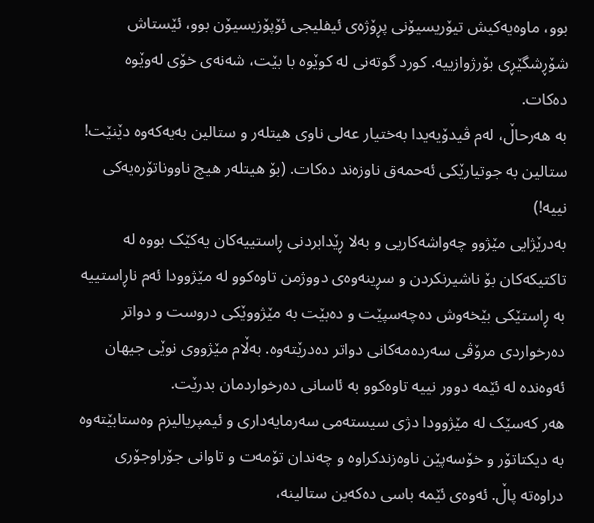بوو، ماوەیەکیش تیۆریسیۆنی پڕۆژەی ئیفلیجی ئۆپۆزیسیۆن بوو، ئێستاش شۆڕشگێڕی بۆرژوازییە. کورد گوتەنی لە کوێوە با بێت، شەنەی خۆی لەوێوە دەکات.
بە هەرحاڵ، لەم ڤیدۆیەیدا بەختیار عەلی ناوی هیتلەر و ستالین بەیەکەوە دێنێت! ستالین بە جوتیارێکی ئەحمەق ناوزەند دەکات. (بۆ هیتلەر هیچ ناووناتۆرەیەکی نییە!)
بەدرێژایی مێژوو چەواشەکاریی و بەلا ڕێدابردنی ڕاستییەکان یەکێک بووە لە تاکتیکەکان بۆ ناشیرنکردن و سڕینەوەی دووژمن تاوەکوو لە مێژوودا ئەم ناڕاستییە بە ڕاستێکی بێخەوش دەچەسپێت و دەبێت بە مێژووێکی دروست و دواتر دەرخواردی مرۆڤی سەردەمەکانی دواتر دەدرێتەوە. بەڵام مێژووی نوێی جیهان ئەوەندە لە ئێمە دوور نییە تاوەکوو بە ئاسانی دەرخواردمان بدرێت.
هەر کەسێک لە مێژوودا دژی سیستەمی سەرمایەداری و ئیمپریالیزم وەستابێتەوە بە دیکتاتۆر و خۆسەپێن ناوەزندکراوە و چەندان تۆمەت و تاوانی جۆراوجۆری دراوەتە پاڵ. ئەوەی ئێمە باسی دەکەین ستالینە،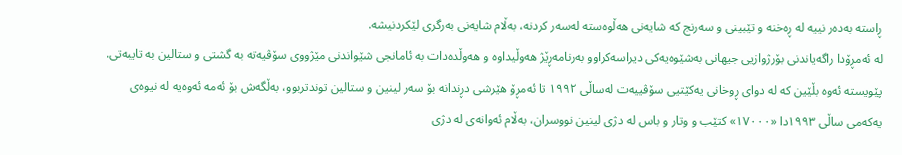ڕاستە بەدەر نییە لە ڕەخنە و تێبینی و سەرنج کە شایەنی هەڵوەستە لەسەر کردنە، بەڵام شایەنی بەرگری لێکردنیشە.
لە ئەمڕۆدا راگەیاندنی بۆرژوازیی جیھانی بەشێوەیەکی دیراسەکراوو بەرنامەڕێژ ھەوڵیداوە و ھەوڵدەدات بە ئامانجی شێواندنی مێژووی سۆڤیەتە بە گشتی و ستالین بە تایبەتی. پێویستە ئەوە بڵێین کە لە دوای ڕوخانی یەکێتیی سۆڤییەت لەساڵی ١٩٩٢ تا ئەمڕۆ ھێرشی دڕندانە بۆ سەر لینین و ستالین توندتربوو، بەڵگەش بۆ ئەمە ئەوەیە لە نیوەی یەکەمی ساڵی ١٩٩٣دا «١٧٠٠٠» کتێب و وتار و باس لە دژی لینین نووسران، بەڵام ئەوانەی لە دژی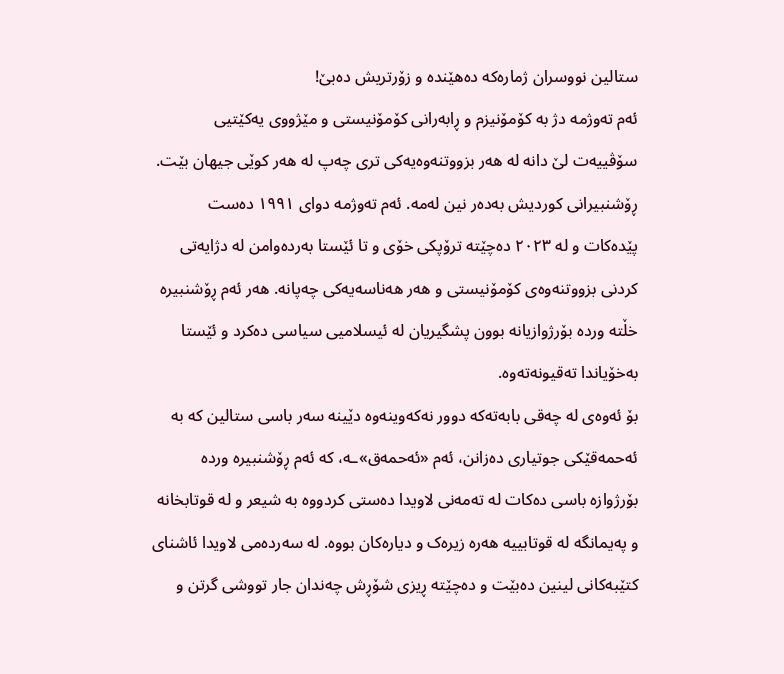ستالین نووسران ژمارەکە دەھێندە و زۆرتریش دەبێ!
ئەم تەوژمە دژ بە کۆمۆنیزم و ڕابەرانی کۆمۆنیستی و مێژووی یەکێتیی سۆڤییەت لێ دانە لە هەر بزووتنەوەیەکی تری چەپ لە هەر کوێی جیهان بێت. ڕۆشنبیرانی کوردیش بەدەر نین لەمە. ئەم تەوژمە دوای ۱۹۹۱ دەست پێدەکات و لە ۲۰۲۳ دەچێتە ترۆپکی خۆی و تا ئێستا بەردەوامن لە دژایەتی کردنی بزووتنەوەی کۆمۆنیستی و هەر هەناسەیەکی چەپانە. هەر ئەم ڕۆشنبیرە خڵتە وردە بۆرژوازیانە بوون پشگیریان لە ئیسلامیی سیاسی دەکرد و ئێستا بەخۆیاندا تەقیونەتەوە.
بۆ ئەوەی لە چەقی بابەتەکە دوور نەکەوینەوە دێینە سەر باسی ستالین کە بە ئەحمەقێکی جوتیاری دەزانن، ئەم «ئەحمەق»ـە، کە ئەم ڕۆشنبیرە وردە بۆرژوازە باسی دەکات لە تەمەنی لاویدا دەستی کردووە بە شیعر و لە قوتابخانە و پەیمانگە لە قوتابییە هەرە زیرەک و دیارەکان بووە. لە سەردەمی لاویدا ئاشنای کتێبەکانی لینین دەبێت و دەچێتە ڕیزی شۆڕش چەندان جار تووشی گرتن و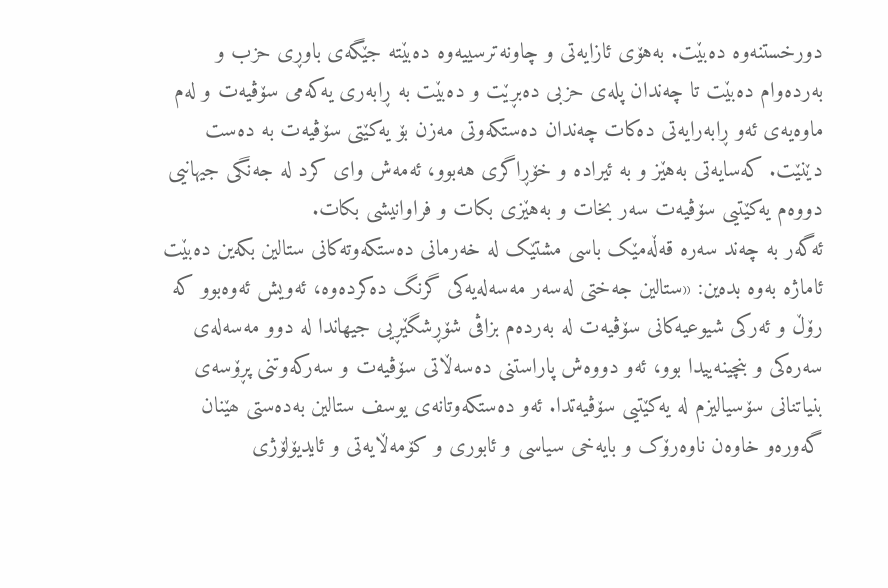دورخستنەوە دەبێت. بەهۆی ئازایەتی و چاونەترسییەوە دەبێتە جێگەی باوڕی حزب و بەردەوام دەبێت تا چەندان پلەی حزبی دەبڕێت و دەبێت بە ڕابەری یەکەمی سۆڤیەت و لەم ماوەیەی ئەو ڕابەرایەتی دەکات چەندان دەستکەوتی مەزن بۆ یەکێتی سۆڤیەت بە دەست دێنێت. کەسایەتی بەهێز و بە ئیرادە و خۆڕاگری هەبوو، ئەمەش وای کرد لە جەنگی جیهانیی دووەم یەکێتیی سۆڤیەت سەر بخات و بەهێزی بکات و فراوانیشی بکات.
ئەگەر بە چەند سەرە قەڵەمێک باسی مشتێک لە خەرمانی دەستکەوتەکانی ستالین بکەین دەبێت ئاماژە بەوە بدەین: «ستالین جەختی لەسەر مەسەلەیەکی گرنگ دەکردەوە، ئەویش ئەوەبوو کە رۆڵ و ئەرکی شیوعیەکانی سۆڤیەت لە بەردەم بزاڤی شۆڕشگێڕیی جیھاندا لە دوو مەسەلەی سەرەکی و بنچینەییدا بوو، ئەو دووەش پاراستنی دەسەڵاتی سۆڤیەت و سەرکەوتنی پڕۆسەی بنیاتنانی سۆسیالیزم لە یەکێتیی سۆڤیەتدا. ئەو دەستکەوتانەی یوسف ستالین بەدەستی ھێنان گەورەو خاوەن ناوەرۆک و بایەخی سیاسی و ئابوری و کۆمەڵایەتی و ئایدیۆلۆژی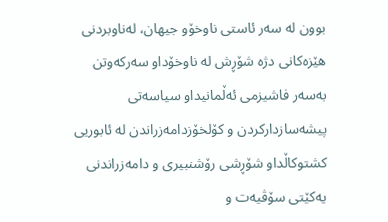بوون لە سەر ئاستی ناوخۆو جیھان، لەناوبردنی ھێزەکانی دژە شۆڕش لە ناوخۆداو سەرکەوتن بەسەر فاشیزمی ئەڵمانیداو سیاسەتی پیشەسازدارکردن و کۆلخۆزدامەزراندن لە ئابوریی کشتوکاڵداو شۆڕشی رۆشنبیری و دامەزراندنی یەکێتی سۆڤیەت و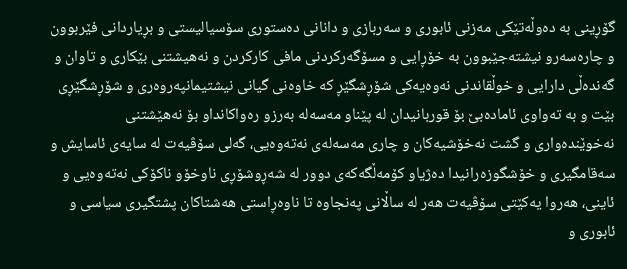گۆڕینی بە دەوڵەتێکی مەزنی ئابوری و سەربازی و دانانی دەستوری سۆسیالیستی و بڕیاردانی فێربوون و چارەسەرو نیشتەجێبوون بە خۆڕایی و مسۆگەرکردنی مافی کارکردن و نەھیشتنی بێکاری و تاوان و گەندەڵی دارایی و خوڵقاندنی نەوەیەکی شۆڕشگێڕ کە خاوەنی گیانی نیشتیمانپەروەری و شۆڕشگێڕی بێت و بە تەواوی ئامادەبێ بۆ قوربانیدان لە پێناو مەسەلە بەرزو رەواکانداو بۆ نەھێشتنی نەخوێندەواری و گشت نەخۆشیەکان و چاری مەسەلەی نەتەوەیی، گەلی سۆڤیەت لە سایەی ئاسایش و سەقامگیری و خۆشگوزەرانیدا دەژیاو کۆمەڵگەکەی دوور لە شەڕوشۆڕی ناوخۆو ناکۆکی نەتەوەیی و ئاینی، ھەروا یەکێتی سۆڤیەت ھەر لە ساڵانی پەنجاوە تا ناوەڕاستی ‌ھەشتاکان پشتگیری سیاسی و ئابوری و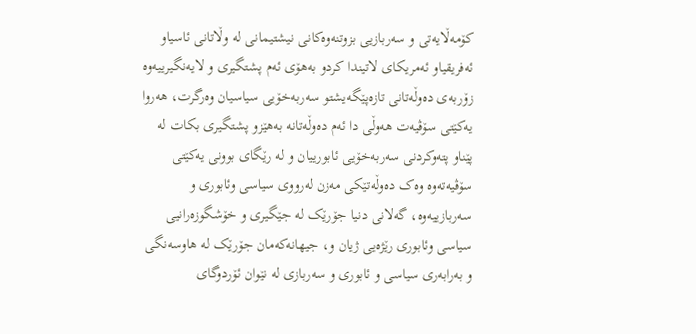کۆمەڵایەتی و سەربازیی بزوتنەوەکانی نیشتیمانی لە وڵاتانی ئاسیاو ئەفریقیاو ئەمریکای لاتیندا کردو بەھۆی ئەم پشتگیری و لایەنگیرییەوە زۆربەی دەوڵەتانی تازەپێگەیشتو سەربەخۆیی سیاسیان وەرگرت، ھەروا یەکێتی سۆڤیەت ھەوڵی دا ئەم دەوڵەتانە بەھێزو پشتگیری بکات لە پێناو پتەوکردنی سەربەخۆیی ئابورییان و لە رێگای بوونی یەکێتی سۆڤیەتەوە وەک دەوڵەتێکی مەزن لەرووی سیاسی وئابوری و سەربازییەوە، گەلانی دنیا جۆرێک لە جێگیری و خۆشگوزەرانیی سیاسی وئابوری رێژەیی ژیان و، جیھانەکەمان جۆرێک لە ھاوسەنگی و بەرابەری سیاسی و ئابوری و سەربازی لە نێوان ئۆردوگای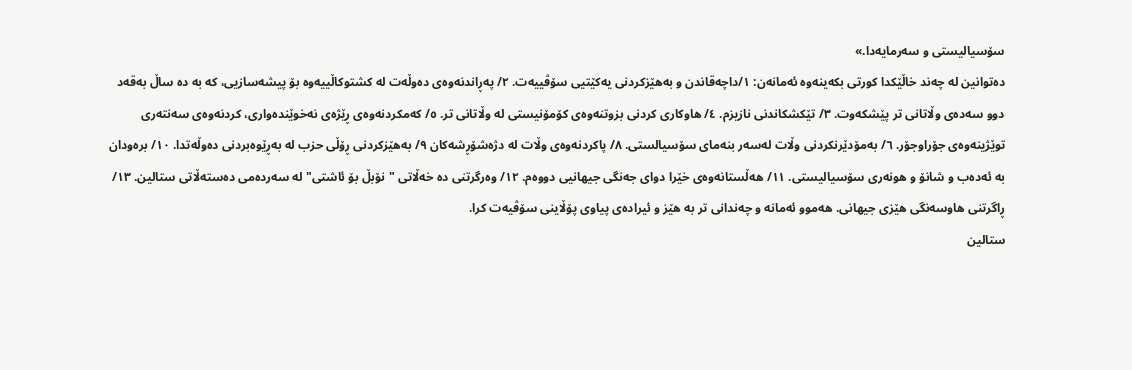سۆسیالیستی و سەرمایەدا.»
دەتوانین لە چەند خاڵێکدا کورتی بکەینەوە ئەمانەن: ۱/داچەقاندن و بەهێزکردنی یەکێتیی سۆڤییەت. ۲/ پەڕاندنەوەی دەوڵەت لە کشتوکاڵییەوە بۆ پیشەسازیی، کە بە دە ساڵ بەقەد دوو سەدەی وڵاتانی تر پێشکەوت. ۳/ تێکشکاندنی نازیزم. ٤/ هاوکاری کردنی بزوتنەوەی کۆمۆنیستی لە وڵاتانی تر. ٥/ کەمکردنەوەی ڕێژەی نەخوێندەواری، کردنەوەی سەنتەری توێژینەوەی جۆراوجۆر. ٦/ بەمۆدێرنکردنی وڵات لەسەر بنەمای سۆسیالستی. ٨/ پاکردنەوەی وڵات لە دژەشۆڕشەکان ۹/ بەهێزکردنی ڕۆڵی حزب لە بەڕێوەبردنی دەوڵەتدا. ۱۰/ برەودان بە ئەدەب و شانۆ و هونەری سۆسیالیستی. ۱۱/ هەڵستانەوەی خێرا دوای جەنگی جیهانیی دووەم. ۱۲/ وەرگرتنی دە خەڵاتی "نۆبڵ بۆ ئاشتی" لە سەردەمی دەستەڵاتی ستالین. ۱۳/ ڕاگرتنی هاوسەنگی هێزی جیهانی. هەموو ئەمانە و چەندانی تر بە هێز و ئیرادەی پیاوی پۆڵاینی سۆڤیەت کرا.
ستالین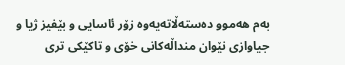بەم هەموو دەستەڵاتەیەوە زۆر ئاسایی و بێفیز ژیا و جیاوازی نێوان منداڵەکانی خۆی و تاکێکی تری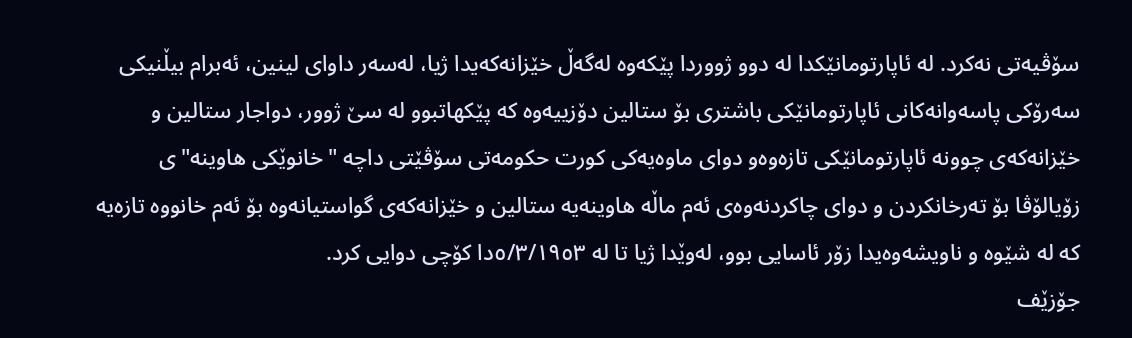سۆڤیەتی نەکرد. لە ئاپارتومانێکدا لە دوو ژووردا پێکەوە لەگەڵ خێزانەکەیدا ژیا، لەسەر داوای لینین، ئەبرام بیڵنیکی سەرۆکی پاسەوانەکانی ئاپارتومانێکی باشتری بۆ ستالین دۆزییەوە کە پێکهاتبوو له سێ ژوور، دواجار ستالین و خێزانەکەی چوونە ئاپارتومانێکی تازەوەو دوای ماوەیەکی کورت حکومەتی سۆڤێتی داچە "خانوێکی ھاوینە"ی زۆیالۆڤا بۆ تەرخانکردن و دوای چاکردنەوەی ئەم ماڵە ھاوینەیە ستالین و خێزانەکەی گواستیانەوە بۆ ئەم خانووە تازەیە کە لە شێوە و ناویشەوەیدا زۆر ئاسایی بوو، لەوێدا ژیا تا لە ٥/٣/١٩٥٣دا کۆچی دوایی کرد.
جۆزێف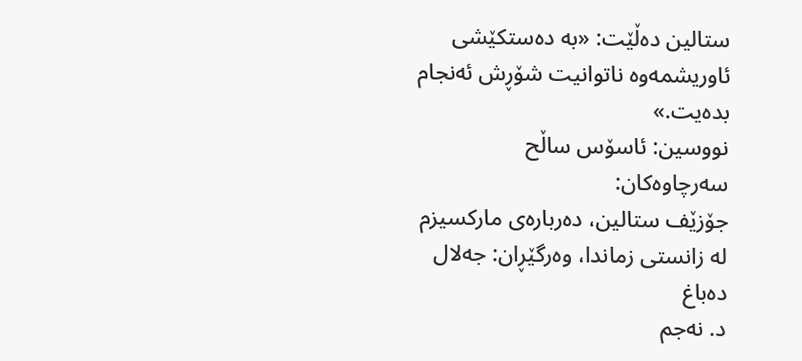ستالین دەڵێت: «بە دەستکێشی ئاوریشمەوە ناتوانیت شۆڕش ئەنجام بدەیت.»
نووسین: ئاسۆس ساڵح
سەرچاوەکان:
جۆزێف ستالین، دەربارەی مارکسیزم لە زانستی زماندا، وەرگێڕان: جەلال دەباغ
د. نەجم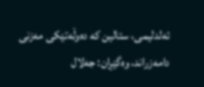ئەلدلیمی، ستالین کە دەوڵەتێکی مەزنی دامەزراند، وەگێڕان: جەلال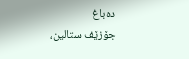دەباغ
جۆزێف ستالین،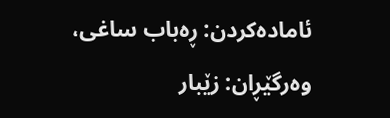ئامادەکردن: ڕەباب ساغی،
وەرگێڕان: زێبار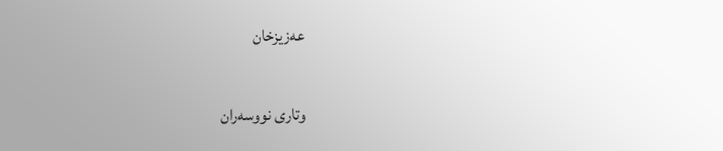عەزیزخان

وتاری نووسەران